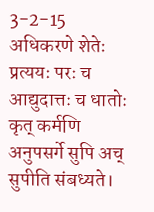3-2-15 अधिकरणे शेतेः प्रत्ययः परः च आद्युदात्तः च धातोः कृत् कर्मणि अनुपसर्गे सुपि अच्
सुपीति संबध्यते।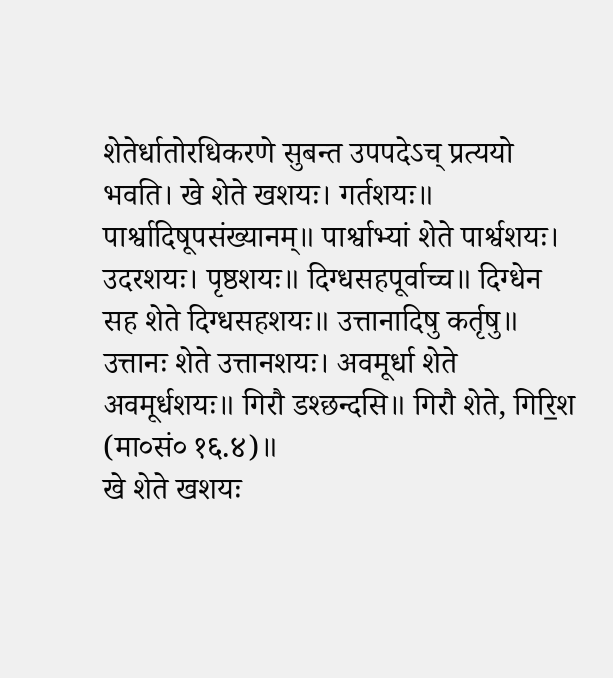शेतेर्धातोरधिकरणे सुबन्त उपपदेऽच् प्रत्ययो भवति। खे शेते खशयः। गर्तशयः॥ पार्श्वादिषूपसंख्यानम्॥ पार्श्वाभ्यां शेते पार्श्वशयः। उदरशयः। पृष्ठशयः॥ दिग्धसहपूर्वाच्च॥ दिग्धेन सह शेते दिग्धसहशयः॥ उत्तानादिषु कर्तृषु॥ उत्तानः शेते उत्तानशयः। अवमूर्धा शेते अवमूर्धशयः॥ गिरौ डश्छन्दसि॥ गिरौ शेते, गिरि॒श (मा०सं० १६.४)॥
खे शेते खशयः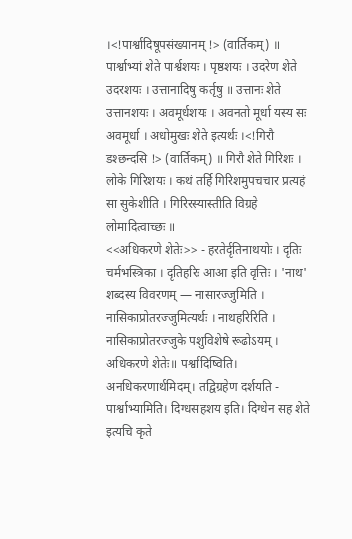।<!पार्श्वादिषूपसंख्यानम् !> (वार्तिकम्) ॥ पार्श्वाभ्यां शेते पार्श्वशयः । पृष्ठशयः । उदरेण शेते उदरशयः । उत्तानादिषु कर्तृषु ॥ उत्तानः शेते उत्तानशयः । अवमूर्धशयः । अवनतो मूर्धा यस्य सः अवमूर्धा । अधोमुखः शेते इत्यर्थः ।<!गिरौ डश्छन्दसि !> (वार्तिकम्) ॥ गिरौ शेते गिरिशः । लोके गिरिशयः । कथं तर्हि गिरिशमुपचचार प्रत्यहं सा सुकेशीति । गिरिरस्यास्तीति विग्रहे लोमादित्वाच्छः ॥
<<अधिकरणे शेतेः>> - हरतेर्दृतिनाथयोः । दृतिः चर्मभस्त्रिका । दृतिहरिः आआ इति वृत्तिः । 'नाथ' शब्दस्य विवरणम् — नासारज्जुमिति । नासिकाप्रोतरज्जुमित्यर्थः । नाथहरिरिति । नासिकाप्रोतरज्जुके पशुविशेषे रूढोऽयम् ।
अधिकरणे शेतेः॥ पर्श्वादिष्विति। अनधिकरणार्थमिदम्। तद्विग्रहेण दर्शयति - पार्श्वाभ्यामिति। दिग्धसहशय इति। दिग्धेन सह शेते इत्यचि कृते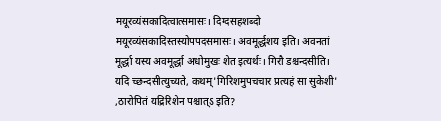मयूरव्यंसकादित्वात्समासः। दिग्दसहशब्दो मयूरव्यंसकादिस्तस्योपपदसमासः। अवमूर्द्धशय इति। अवनतां मूर्द्धा यस्य अवमूर्द्धा अधोमुखः शेत इत्यर्थः। गिरौ डश्चन्दसीति। यदि च्छन्दसीत्युच्यते, कथम्'गिरिशमुपचचार प्रत्यहं सा सुकेशी' ,ठारोपितं यद्रिरिशेन पश्चात्ऽ इति?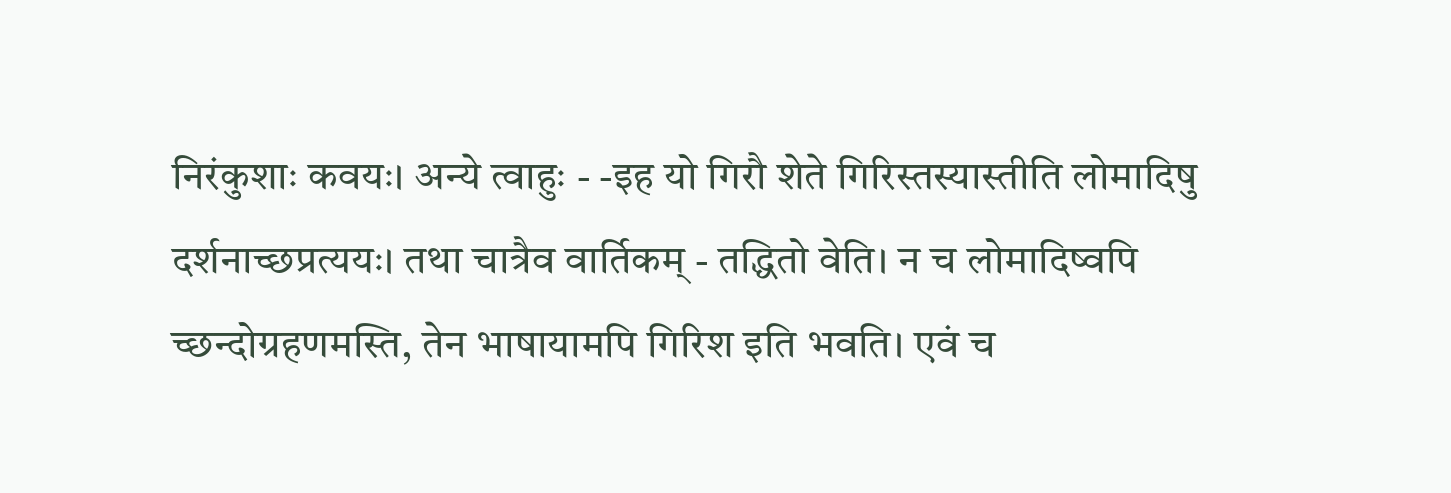निरंकुशाः कवयः। अन्ये त्वाहुः - -इह यो गिरौ शेते गिरिस्तस्यास्तीति लोमादिषु दर्शनाच्छप्रत्ययः। तथा चात्रैव वार्तिकम् - तद्धितो वेति। न च लोमादिष्वपि च्छन्दोग्रहणमस्ति, तेन भाषायामपि गिरिश इति भवति। एवं च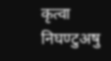कृत्वा निघण्टुअषु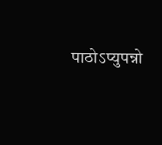पाठोऽप्युपन्नो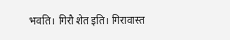भवति। गिरौ शेत इति। गिरावास्त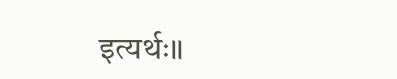इत्यर्थः॥